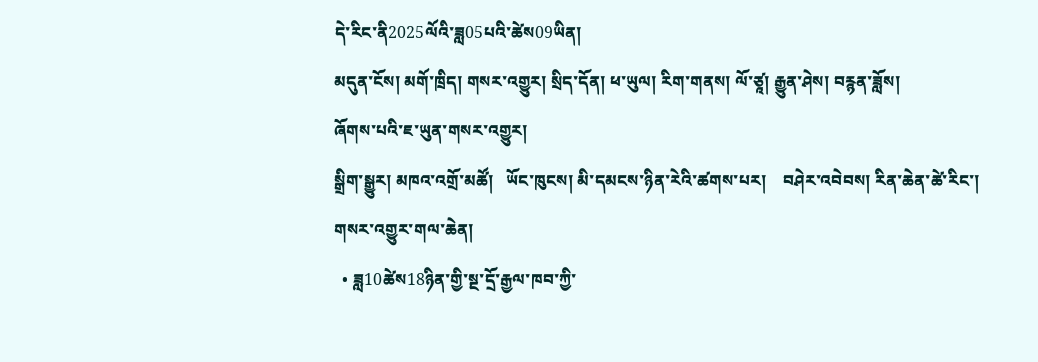དེ་རིང་ནི2025ལོའི་ཟླ05པའི་ཚེས09ཡིན།
མདུན་ངོས། མགོ་ཁྲིད། གསར་འགྱུར། སྲིད་དོན། ཕ་ཡུལ། རིག་གནས། ལོ་ཙཱ། རྒྱུན་ཤེས། བརྙན་ཟློས།
ཞོགས་པའི་ཇ་ཡུན་གསར་འགྱུར།
སྒྲིག་སྒྱུར། མཁའ་འགྲོ་མཚོ།   ཡོང་ཁུངས། མི་དམངས་ཉིན་རེའི་ཚགས་པར།    བཤེར་འབེབས། རིན་ཆེན་ཚེ་རིང་།
གསར་འགྱུར་གལ་ཆེན།
  • ཟླ10ཚེས18ཉིན་གྱི་སྔ་དྲོ་རྒྱལ་ཁབ་ཀྱི་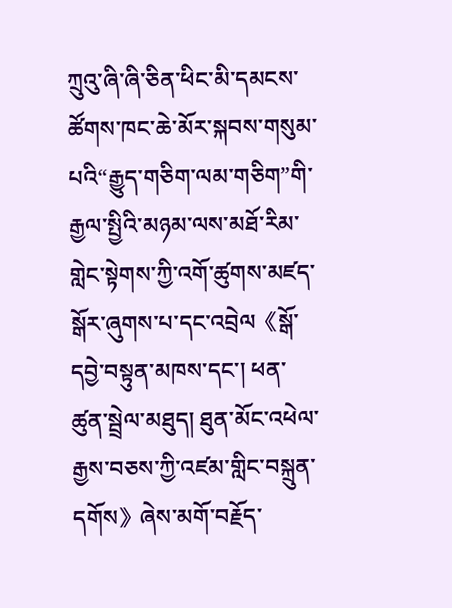ཀྲུའུ་ཞི་ཞི་ཅིན་ཕིང་མི་དམངས་ཚོགས་ཁང་ཆེ་མོར་སྐབས་གསུམ་པའི“རྒྱུད་གཅིག་ལམ་གཅིག”གི་རྒྱལ་སྤྱིའི་མཉམ་ལས་མཐོ་རིམ་གླེང་སྟེགས་ཀྱི་འགོ་ཚུགས་མཛད་སྒོར་ཞུགས་པ་དང་འབྲེལ《སྒོ་དབྱེ་བསྟུན་མཁས་དང་། ཕན་ཚུན་སྦྲེལ་མཐུད། ཐུན་མོང་འཕེལ་རྒྱས་བཅས་ཀྱི་འཛམ་གླིང་བསྐྲུན་དགོས》ཞེས་མགོ་བརྗོད་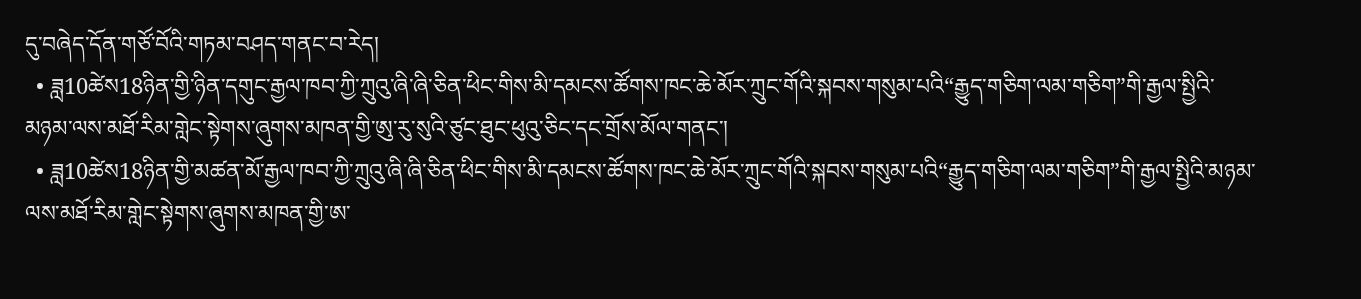དུ་བཞེད་དོན་གཙོ་བོའི་གཏམ་བཤད་གནང་བ་རེད།
  • ཟླ10ཚེས18ཉིན་གྱི་ཉིན་དགུང་རྒྱལ་ཁབ་ཀྱི་ཀྲུའུ་ཞི་ཞི་ཅིན་ཕིང་གིས་མི་དམངས་ཚོགས་ཁང་ཆེ་མོར་ཀྲུང་གོའི་སྐབས་གསུམ་པའི“རྒྱུད་གཅིག་ལམ་གཅིག”གི་རྒྱལ་སྤྱིའི་མཉམ་ལས་མཐོ་རིམ་གླེང་སྟེགས་ཞུགས་མཁན་གྱི་ཨུ་རུ་སུའི་ཙུང་ཐུང་ཕུའུ་ཅིང་དང་གྲོས་མོལ་གནང་།
  • ཟླ10ཚེས18ཉིན་གྱི་མཚན་མོ་རྒྱལ་ཁབ་ཀྱི་ཀྲུའུ་ཞི་ཞི་ཅིན་ཕིང་གིས་མི་དམངས་ཚོགས་ཁང་ཆེ་མོར་ཀྲུང་གོའི་སྐབས་གསུམ་པའི“རྒྱུད་གཅིག་ལམ་གཅིག”གི་རྒྱལ་སྤྱིའི་མཉམ་ལས་མཐོ་རིམ་གླེང་སྟེགས་ཞུགས་མཁན་གྱི་ཨ་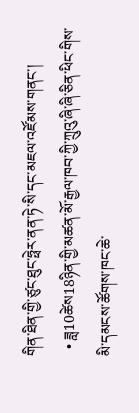གིན་ཐིན་གྱི་ཙུང་ཐུང་ཧྥེར་ནན་ཏེ་སི་དང་མཇལ་འཛོམས་གནང་།
  • ཟླ10ཚེས18ཉིན་གྱི་མཚན་མོ་རྒྱལ་ཁབ་ཀྱི་ཀྲུའུ་ཞི་ཞི་ཅིན་ཕིང་གིས་མི་དམངས་ཚོགས་ཁང་ཆེ་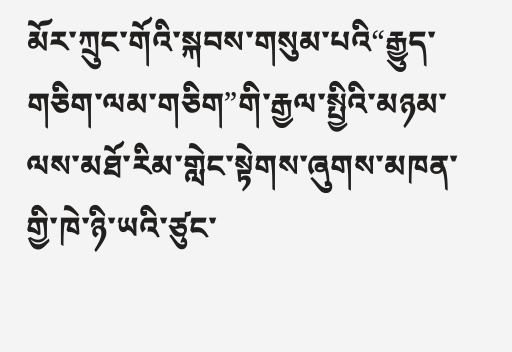མོར་ཀྲུང་གོའི་སྐབས་གསུམ་པའི“རྒྱུད་གཅིག་ལམ་གཅིག”གི་རྒྱལ་སྤྱིའི་མཉམ་ལས་མཐོ་རིམ་གླེང་སྟེགས་ཞུགས་མཁན་གྱི་ཁེ་ཉི་ཡའི་ཙུང་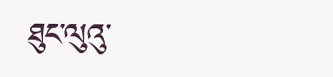ཐུང་ལུའུ་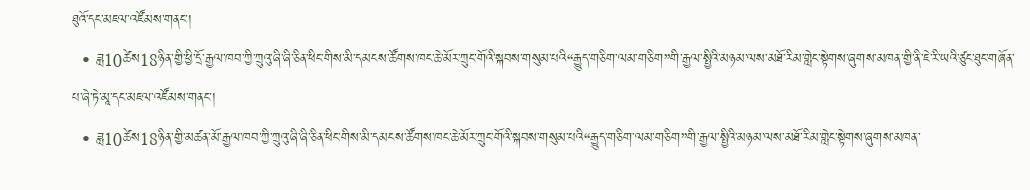ཐུའོ་དང་མཇལ་འཛོམས་གནང་།
  • ཟླ10ཚེས18ཉིན་གྱི་ཕྱི་དྲོ་རྒྱལ་ཁབ་ཀྱི་ཀྲུའུ་ཞི་ཞི་ཅིན་ཕིང་གིས་མི་དམངས་ཚོགས་ཁང་ཆེ་མོར་ཀྲུང་གོའི་སྐབས་གསུམ་པའི“རྒྱུད་གཅིག་ལམ་གཅིག”གི་རྒྱལ་སྤྱིའི་མཉམ་ལས་མཐོ་རིམ་གླེང་སྟེགས་ཞུགས་མཁན་གྱི་ནི་ཇེ་རི་ཡའི་ཙུང་ཐུང་གཞོན་པ་ཞེ་ཏེ་མཱ་དང་མཇལ་འཛོམས་གནང་།
  • ཟླ10ཚེས18ཉིན་གྱི་མཚན་མོ་རྒྱལ་ཁབ་ཀྱི་ཀྲུའུ་ཞི་ཞི་ཅིན་ཕིང་གིས་མི་དམངས་ཚོགས་ཁང་ཆེ་མོར་ཀྲུང་གོའི་སྐབས་གསུམ་པའི“རྒྱུད་གཅིག་ལམ་གཅིག”གི་རྒྱལ་སྤྱིའི་མཉམ་ལས་མཐོ་རིམ་གླེང་སྟེགས་ཞུགས་མཁན་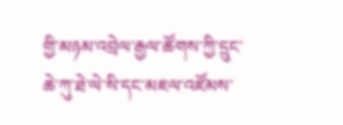གྱི་མཉམ་འབྲེལ་རྒྱལ་ཚོགས་ཀྱི་དྲུང་ཆེ་ཀུ་ཐེ་ལེ་སི་དང་མཇལ་འཛོམས་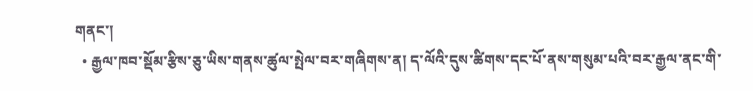གནང་།
  • རྒྱལ་ཁབ་སྡོམ་རྩིས་ཅུ་ཡིས་གནས་ཚུལ་སྤེལ་བར་གཞིགས་ན། ད་ལོའི་དུས་ཚིགས་དང་པོ་ནས་གསུམ་པའི་བར་རྒྱལ་ནང་གི་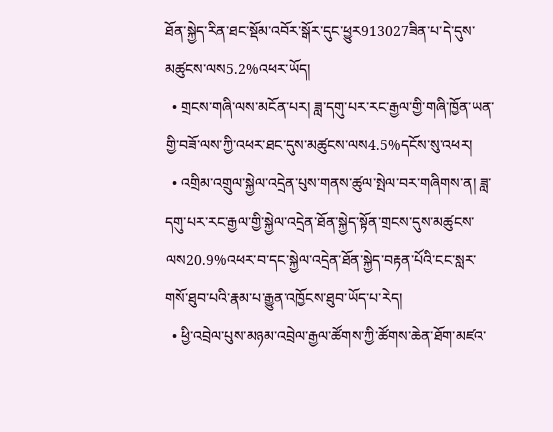ཐོན་སྐྱེད་རིན་ཐང་སྡོམ་འབོར་སྒོར་དུང་ཕྱུར913027ཟིན་པ་དེ་དུས་མཚུངས་ལས5.2%འཕར་ཡོད།
  • གྲངས་གཞི་ལས་མངོན་པར། ཟླ་དགུ་པར་རང་རྒྱལ་གྱི་གཞི་ཁྱོན་ཡན་གྱི་བཟོ་ལས་ཀྱི་འཕར་ཐང་དུས་མཚུངས་ལས4.5%དངོས་སུ་འཕར།
  • འགྲིམ་འགྲུལ་སྐྱེལ་འདྲེན་པུས་གནས་ཚུལ་སྤེལ་བར་གཞིགས་ན། ཟླ་དགུ་པར་རང་རྒྱལ་གྱི་སྐྱེལ་འདྲེན་ཐོན་སྐྱེད་སྟོན་གྲངས་དུས་མཚུངས་ལས20.9%འཕར་བ་དང་སྐྱེལ་འདྲེན་ཐོན་སྐྱེད་བརྟན་པོའི་ངང་སླར་གསོ་ཐུབ་པའི་རྣམ་པ་རྒྱུན་འཁྱོངས་ཐུབ་ཡོད་པ་རེད།
  • ཕྱི་འབྲེལ་པུས་མཉམ་འབྲེལ་རྒྱལ་ཚོགས་ཀྱི་ཚོགས་ཆེན་ཐོག་མཛའ་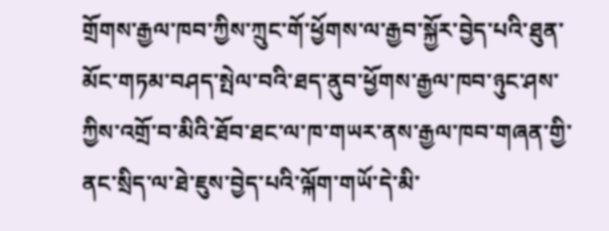གྲོགས་རྒྱལ་ཁབ་ཀྱིས་ཀྲུང་གོ་ཕྱོགས་ལ་རྒྱབ་སྐྱོར་བྱེད་པའི་ཐུན་མོང་གཏམ་བཤད་སྤེལ་བའི་ཐད་ནུབ་ཕྱོགས་རྒྱལ་ཁབ་ཉུང་ཤས་ཀྱིས་འགྲོ་བ་མིའི་ཐོབ་ཐང་ལ་ཁ་གཡར་ནས་རྒྱལ་ཁབ་གཞན་གྱི་ནང་སྲིད་ལ་ཐེ་ཇུས་བྱེད་པའི་ལྐོག་གཡོ་དེ་མི་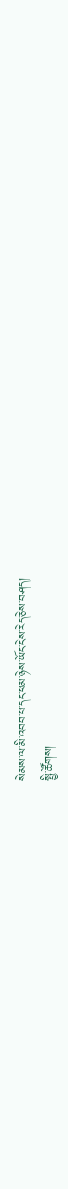སེམས་ལ་མི་འབབ་པ་དང་ཕམ་ཉེས་ཡོང་ངེས་རེད་ཅེས་བཤད།
སྤྱི་ཚོགས།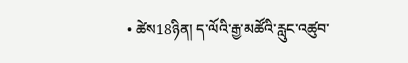• ཚེས18ཉིན། ད་ལོའི་རྒྱ་མཚོའི་རླུང་འཚུབ་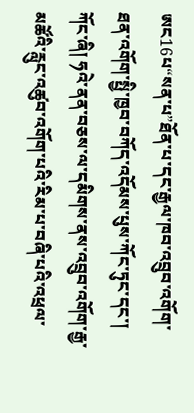ཨང16པ“སན་པ”ཐོན་པ་དང་རྒྱལ་ཁབ་འབྲུབ་འགོག་ཐན་འགོག་སྤྱི་ཁྱབ་བཀོད་འདོམས་པུས་ཀོང་ཏུང་དང་། ཀོང་ཞི། ཧའེ་ནན་བཅས་ལ་དམིགས་ནས་འབྲུབ་འགོག་རྒྱ་མཚོའི་རླུང་འཚུབ་འགོག་པའི་རིམ་པ་བཞི་པའི་འཕྲལ་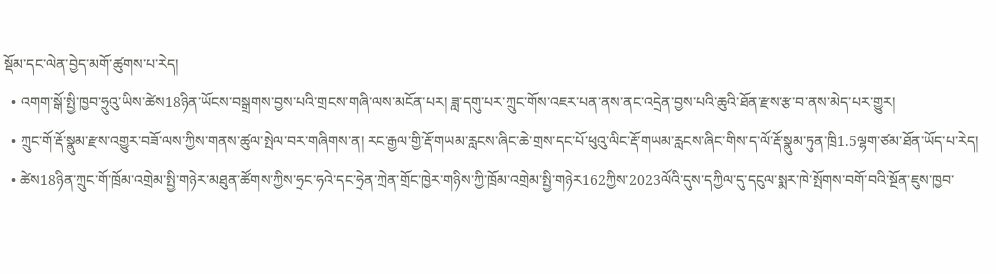སྡོམ་དང་ལེན་བྱེད་མགོ་ཚུགས་པ་རེད།
  • འགག་སྒོ་སྤྱི་ཁྱབ་ཧྲུའུ་ཡིས་ཚེས18ཉིན་ཡོངས་བསྒྲགས་བྱས་པའི་གྲངས་གཞི་ལས་མངོན་པར། ཟླ་དགུ་པར་ཀྲུང་གོས་འཇར་པན་ནས་ནང་འདྲེན་བྱས་པའི་ཆུའི་ཐོན་རྫས་རྩ་བ་ནས་མེད་པར་གྱུར།
  • ཀྲུང་གོ་རྡོ་སྣུམ་རྫས་འགྱུར་བཟོ་ལས་ཀྱིས་གནས་ཚུལ་སྤེལ་བར་གཞིགས་ན། རང་རྒྱལ་གྱི་རྡོ་གཡམ་རླངས་ཞིང་ཆེ་གྲས་དང་པོ་ཕུའུ་ལིང་རྡོ་གཡམ་རླངས་ཞིང་གིས་ད་ལོ་རྡོ་སྣུམ་ཏུན་ཁྲི1.5ལྷག་ཙམ་ཐོན་ཡོད་པ་རེད།
  • ཚེས18ཉིན་ཀྲུང་གོ་ཁྲོམ་འགྲེམ་སྤྱི་གཉེར་མཐུན་ཚོགས་ཀྱིས་ཧྲང་ཧའེ་དང་ཧྲེན་ཀྲེན་གྲོང་ཁྱེར་གཉིས་ཀྱི་ཁྲོམ་འགྲེམ་སྤྱི་གཉེར162ཀྱིས་2023ལོའི་དུས་དཀྱིལ་དུ་དངུལ་སྨར་ཁེ་སྤོགས་བགོ་བའི་སྔོན་ཇུས་ཁྱབ་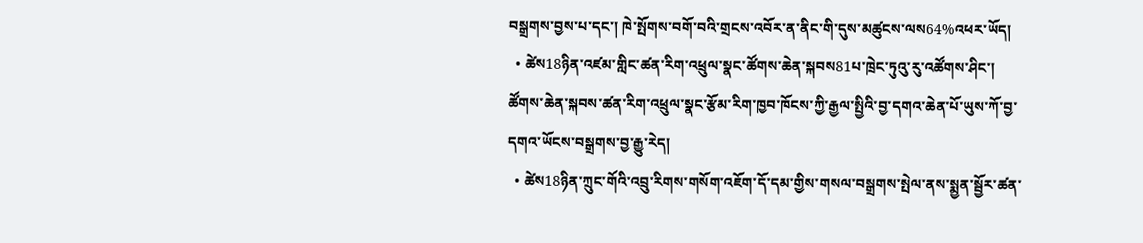བསྒྲགས་བྱས་པ་དང་། ཁེ་སྤོགས་བགོ་བའི་གྲངས་འབོར་ན་ནིང་གི་དུས་མཚུངས་ལས64%འཕར་ཡོད།
  • ཚེས18ཉིན་འཛམ་གླིང་ཚན་རིག་འཕྲུལ་སྣང་ཚོགས་ཆེན་སྐབས81པ་ཁྲེང་ཏུའུ་རུ་འཚོགས་ཤིང་། ཚོགས་ཆེན་སྐབས་ཚན་རིག་འཕྲུལ་སྣང་རྩོམ་རིག་ཁྱབ་ཁོངས་ཀྱི་རྒྱལ་སྤྱིའི་བྱ་དགའ་ཆེན་པོ་ཡུས་ཀོ་བྱ་དགའ་ཡོངས་བསྒྲགས་བྱ་རྒྱུ་རེད།
  • ཚེས18ཉིན་ཀྲུང་གོའི་འབྲུ་རིགས་གསོག་འཇོག་དོ་དམ་གྱིས་གསལ་བསྒྲགས་སྤེལ་ནས་སྨྱན་སྦྱོར་ཚན་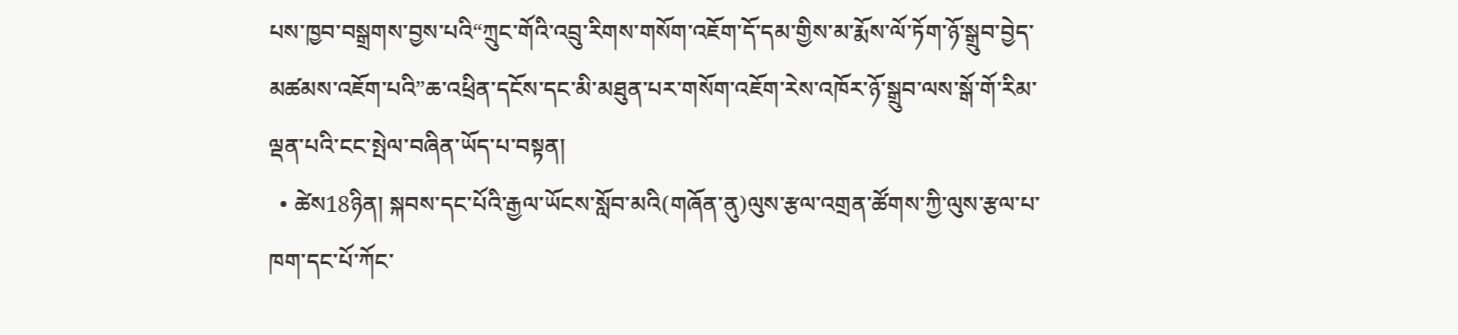པས་ཁྱབ་བསྒྲགས་བྱས་པའི“ཀྲུང་གོའི་འབྲུ་རིགས་གསོག་འཇོག་དོ་དམ་གྱིས་མ་རྨོས་ལོ་ཏོག་ཉོ་སྒྲུབ་བྱེད་མཚམས་འཇོག་པའི”ཆ་འཕྲིན་དངོས་དང་མི་མཐུན་པར་གསོག་འཇོག་རེས་འཁོར་ཉོ་སྒྲུབ་ལས་སྒོ་གོ་རིམ་ལྡན་པའི་ངང་སྤེལ་བཞིན་ཡོད་པ་བསྟན།
  • ཚེས18ཉིན། སྐབས་དང་པོའི་རྒྱལ་ཡོངས་སློབ་མའི(གཞོན་ནུ)ལུས་རྩལ་འགྲན་ཚོགས་ཀྱི་ལུས་རྩལ་པ་ཁག་དང་པོ་ཀོང་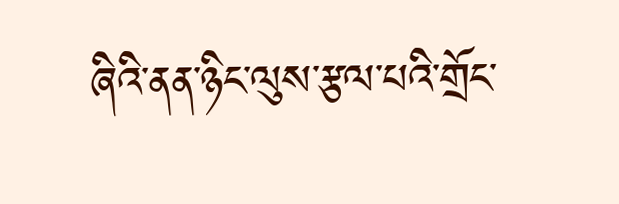ཞིའི་ནན་ཉིང་ལུས་རྩལ་པའི་གྲོང་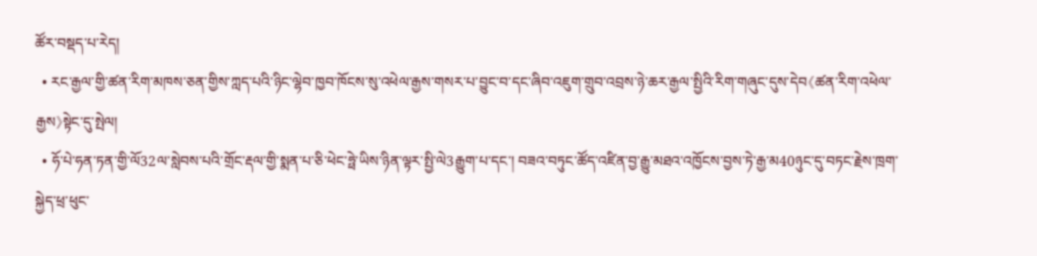ཚོར་བསྡད་པ་རེད།
  • རང་རྒྱལ་གྱི་ཚན་རིག་མཁས་ཅན་གྱིས་ཀླད་པའི་ཉིང་ལྷེབ་ཁྱབ་ཁོངས་སུ་འཕེལ་རྒྱས་གསར་པ་བྱུང་བ་དང་ཞིབ་འཇུག་གྲུབ་འབྲས་ཉེ་ཆར་རྒྱལ་སྤྱིའི་རིག་གཞུང་དུས་དེབ《ཚན་རིག་འཕེལ་རྒྱས》སྟེང་དུ་སྤེལ།
  • ཧོ་པེ་ཧན་ཏན་གྱི་ལོ32ལ་སླེབས་པའི་གྲོང་རྡལ་གྱི་སྨན་པ་ཅི་ཕེང་ཧྥེ་ཡིས་ཉིན་ལྟར་སྤྱི་ལེ3རྒྱུག་པ་དང་། བཟའ་བཏུང་ཚོད་འཛིན་བྱ་རྒྱུ་མཐའ་འཁྱོངས་བྱས་ཏེ་རྒྱ་མ40ཉུང་དུ་བཏང་རྗེས་ཁྲག་སྐྱེད་ཕྲ་ཕུང་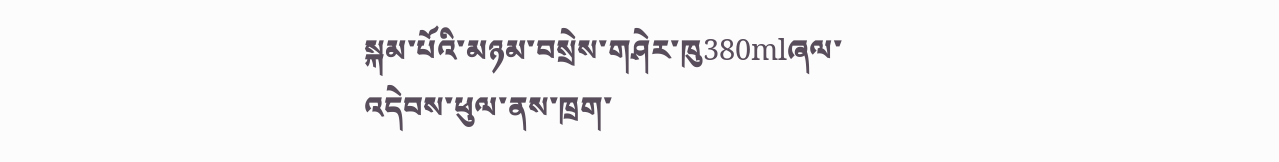སྐམ་པོའི་མཉམ་བསྲེས་གཤེར་ཁུ380mlཞལ་འདེབས་ཕུལ་ནས་ཁྲག་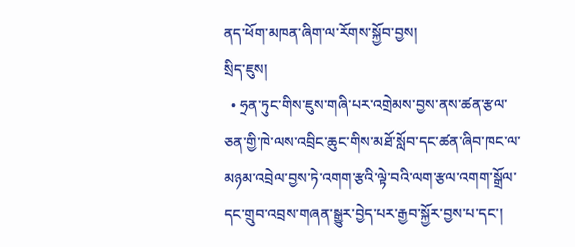ནད་ཕོག་མཁན་ཞིག་ལ་རོགས་སྐྱོབ་བྱས།
སྲིད་ཇུས།
  • ཧྲན་ཏུང་གིས་ཇུས་གཞི་པར་འགྲེམས་བྱས་ནས་ཚན་རྩལ་ཅན་གྱི་ཁེ་ལས་འབྲིང་ཆུང་གིས་མཐོ་སློབ་དང་ཚན་ཞིབ་ཁང་ལ་མཉམ་འབྲེལ་བྱས་ཏེ་འགག་རྩའི་ལྟེ་བའི་ལག་རྩལ་འགག་སྒྲོལ་དང་གྲུབ་འབྲས་གཞན་སྒྱུར་བྱེད་པར་རྒྱབ་སྐྱོར་བྱས་པ་དང་།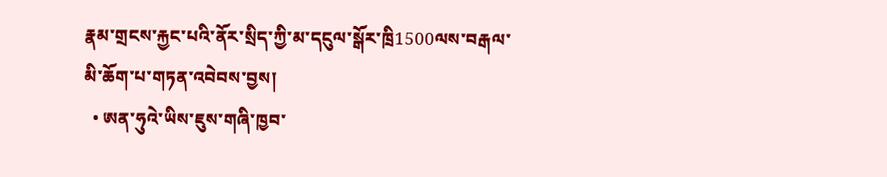རྣམ་གྲངས་རྐྱང་པའི་ནོར་སྲིད་ཀྱི་མ་དངུལ་སྒོར་ཁྲི1500ལས་བརྒལ་མི་ཆོག་པ་གཏན་འབེབས་བྱས།
  • ཨན་ཧུའེ་ཡིས་ཇུས་གཞི་ཁྱབ་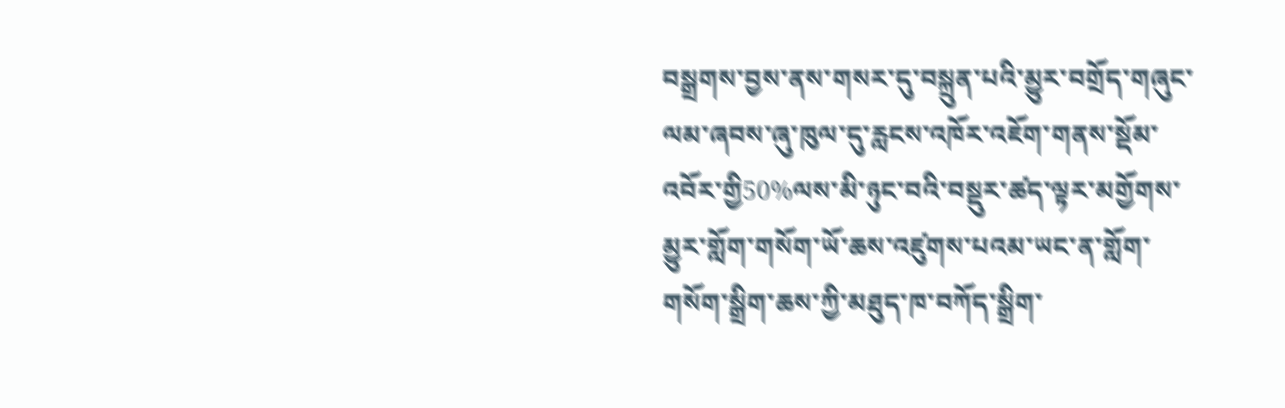བསྒྲགས་བྱས་ནས་གསར་དུ་བསྐྲུན་པའི་མྱུར་བགྲོད་གཞུང་ལམ་ཞབས་ཞུ་ཁུལ་དུ་རླངས་འཁོར་འཇོག་གནས་སྡོམ་འབོར་གྱི50%ལས་མི་ཉུང་བའི་བསྡུར་ཚད་ལྟར་མགྱོགས་མྱུར་གློག་གསོག་ཡོ་ཆས་འཛུགས་པའམ་ཡང་ན་གློག་གསོག་སྒྲིག་ཆས་ཀྱི་མཐུད་ཁ་བཀོད་སྒྲིག་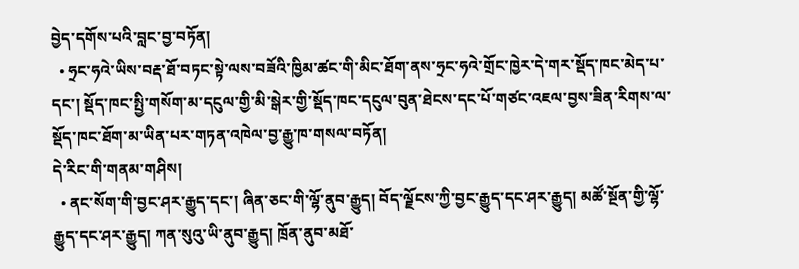བྱེད་དགོས་པའི་བླང་བྱ་བཏོན།
  • ཧྲང་ཧའེ་ཡིས་བརྡ་ཐོ་བཏང་སྟེ་ལས་བཟོའི་ཁྱིམ་ཚང་གི་མིང་ཐོག་ནས་ཧྲང་ཧའེ་གྲོང་ཁྱེར་དེ་གར་སྡོད་ཁང་མེད་པ་དང་། སྡོད་ཁང་སྤྱི་གསོག་མ་དངུལ་གྱི་མི་སྒེར་གྱི་སྡོད་ཁང་དངུལ་བུན་ཐེངས་དང་པོ་གཙང་འཇལ་བྱས་ཟིན་རིགས་ལ་སྡོད་ཁང་ཐོག་མ་ཡིན་པར་གཏན་འཁེལ་བྱ་རྒྱུ་ཁ་གསལ་བཏོན།
དེ་རིང་གི་གནམ་གཤིས།
  • ནང་སོག་གི་བྱང་ཤར་རྒྱུད་དང་། ཞིན་ཅང་གི་ལྷོ་ནུབ་རྒྱུད། བོད་ལྗོངས་ཀྱི་བྱང་རྒྱུད་དང་ཤར་རྒྱུད། མཚོ་སྔོན་གྱི་ལྷོ་རྒྱུད་དང་ཤར་རྒྱུད། ཀན་སུའུ་ཡི་ནུབ་རྒྱུད། ཁྲོན་ནུབ་མཐོ་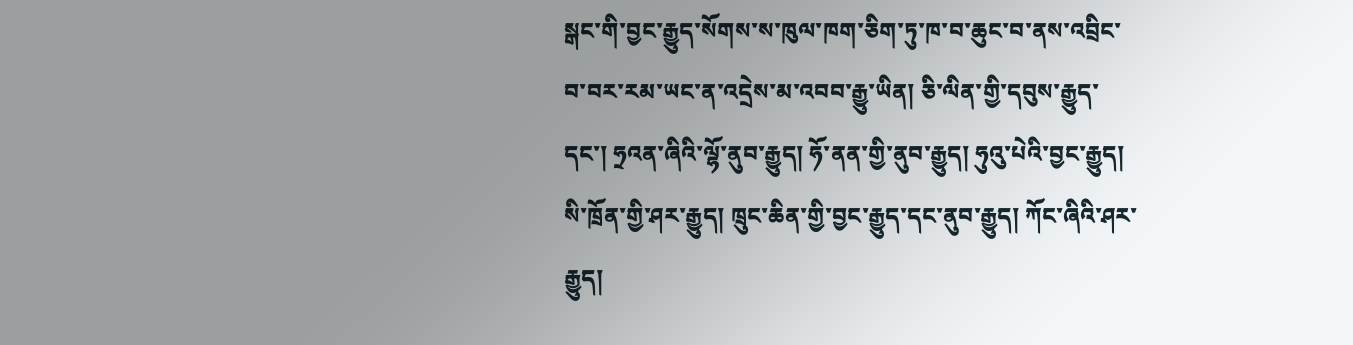སྒང་གི་བྱང་རྒྱུད་སོགས་ས་ཁུལ་ཁག་ཅིག་ཏུ་ཁ་བ་ཆུང་བ་ནས་འབྲིང་བ་བར་རམ་ཡང་ན་འདྲེས་མ་འབབ་རྒྱུ་ཡིན། ཅི་ལིན་གྱི་དབུས་རྒྱུད་དང་། ཧྲའན་ཞིའི་ལྷོ་ནུབ་རྒྱུད། ཧོ་ནན་གྱི་ནུབ་རྒྱུད། ཧུའུ་པེའི་བྱང་རྒྱུད། སི་ཁྲོན་གྱི་ཤར་རྒྱུད། ཁྲུང་ཆིན་གྱི་བྱང་རྒྱུད་དང་ནུབ་རྒྱུད། ཀོང་ཞིའི་ཤར་རྒྱུད།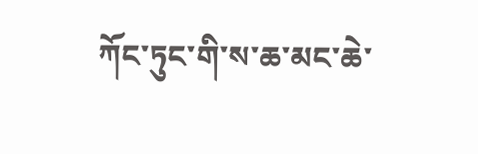ཀོང་ཏུང་གི་ས་ཆ་མང་ཆེ་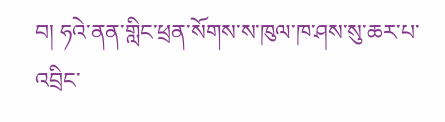བ། ཧའེ་ནན་གླིང་ཕྲན་སོགས་ས་ཁུལ་ཁ་ཤས་སུ་ཆར་པ་འབྲིང་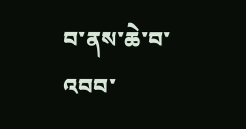བ་ནས་ཆེ་བ་འབབ་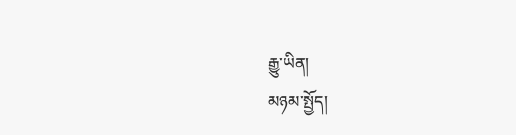རྒྱུ་ཡིན།
མཉམ་སྤྱོད།